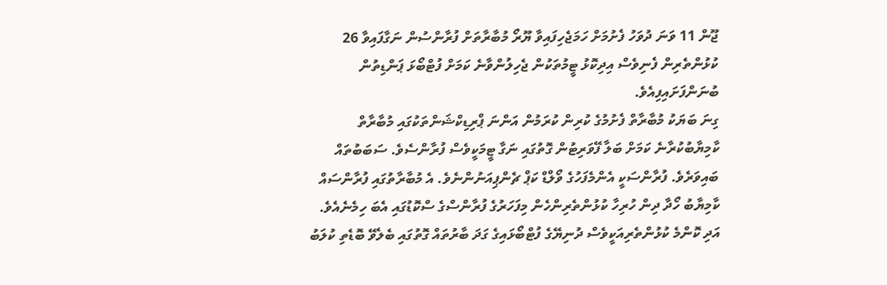ޖޫން 11 ވަނަ ދުވަހު ފެށުމަށް ހަމަޖެހިފައިވާ ޔޫރޯ މުބާރާތަށް ފުރާންސުން ނަގާފައިވާ 26 ކުޅުންތެރިން ފެނިވެސް އިދިކޮޅު ޓީމުތަކުން ޖެހިލުންވާނެ ކަމަށް ފުޓްބޯޅަ ޕަންޑިތުން ބުނަންފަށައިފިއެވެ.
ގިނަ ބަޔަކު މުބާރާތް ފެށުމުގެ ކުރިން ކުރަމުން އަންނަ ޕްރިޑިކްޝަންތަކުގައި މުބާރާތް ކާމިޔާބުކުރާނެ ކަމަށް ބަލާ ފޭވަރިޓުން ގޮތުގައި ނަގާ ޓީމަކީވެސް ފުރާންސެވެ. ސަބަބުތައް ބައިވަރެވެ. ފުރާންސަކީ އެންމެފަހުގެ ވޯލްޑް ކަޕް ޗެންޕިއަނުންނެވެ. އެ މުބާރާތުގައި ފުރާންސައް ކާމިޔާބު ހޯދާ ދިން ހުރިހާ ކުޅުންތެރިންހެން މިފަހަރުގެ ފުރާންސްގެ ސްކޮޑުގައި އެބަ ހިމެނެއެވެ. އަދި ކޮންމެ ކުޅުންތެރިއަކީވެސް ދުނިޔޭގެ ފުޓްބޯޅައިގެ ގަދަ ބާރުތައް ގޮތުގައި ބެލެވޭ ބޮޑެތި ކުލަބު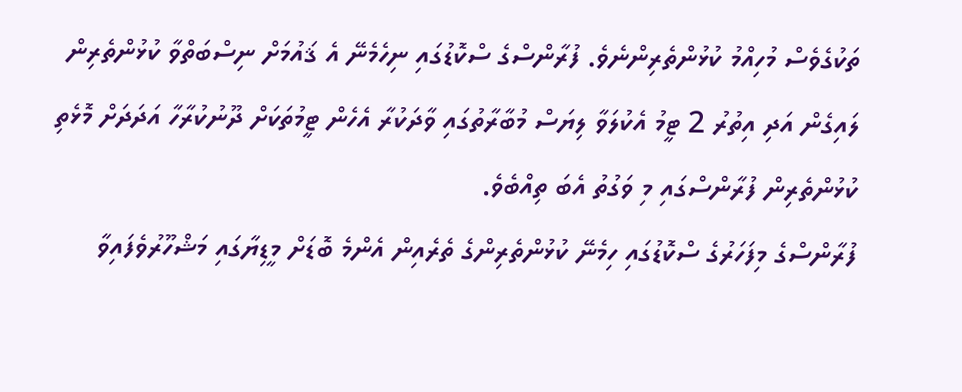ތަކުގެވެސް މުހިއްމު ކުޅުންތެރިންނެވެ. ފުރާންސްގެ ސްކޮޑުގައި ނިހެމެނޭ އެ ޤައުމަށް ނިސްބަތްވާ ކުޅުންތެރިން ލައިގެން އަދި އިތުރު 2 ޓީމު އެކުލަވާ ލިޔަސް މުބާރާތުގައި ވާދަކުރާ އެހެން ޓީމުތަކަށް ދޫނުކުރާހާ އަދަދަށް މޮޅެތި ކުޅުންތެރިން ފުރާންސްގައި މި ވަގުތު އެބަ ތިއްބެވެ.
ފުރާންސްގެ މިފަހަރުގެ ސްކޮޑުގައި ހިމެނޭ ކުޅުންތެރިންގެ ތެރެއިން އެންމެ ބޮޑަށް މީޑިޔާގައި މަޝްހޫރުވެފައިވާ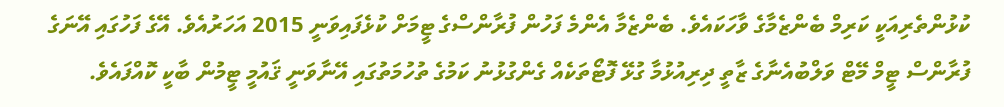ކުޅުންތެރިއަކީ ކަރިމް ބެންޒެމާގެ ވާހަކައެވެ. ބެންޒެމާ އެންމެ ފަހުން ފުރާންސްގެ ޓީމަށް ކުޅެފައިވަނީ 2015 އަހަރުއެވެ. އޭގެ ފަހުގައި އޭނަގެ ފުރާންސް ޓީމް މޭޓް ވަލްބުއެނާގެ ޒާތީ ދިރިއުޅުމާ ގުޅޭ ފޮޓޯތަކެއް ގެންގުޅުނު ކަމުގެ ތުހުމަތުގައި އޭނާވަނީ ޤައުމީ ޓީމުން ބާކީ ކޮއްފައެވެ.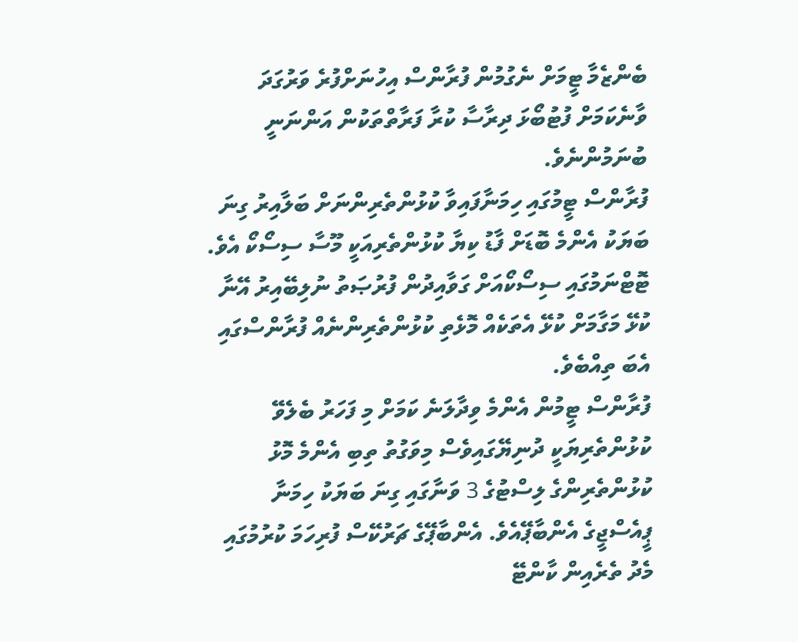ބެންޒެމާ ޓީމަށް ނެގުމުން ފުރާންސް އިހުނަށްފުރެ ވަރުގަދަ ވާނެކަމަށް ފުޓުބޯޅަ ދިރާސާ ކުރާ ފަރާތްތަކުން އަންނަނީ ބުނަމުންނެވެ.
ފުރާންސް ޓީމުގައި ހިމަނާފައިވާ ކުޅުންތެރިންނަށް ބަލާއިރު ގިނަ ބަޔަކު އެންމެ ބޮޑަށް ފާޑު ކިޔާ ކުޅުންތެރިއަކީ މޫސާ ސިސޯކޯ އެވެ. ޓޮޓްނަމުގައި ސިސޯކޯއަށް ގަވާއިދުން ފުރުޞަތު ނުލިބޭއިރު އޭނާ ކުޅޭ މަގާމަށް ކުޅޭ އެތަކެއް މޮޅެތި ކުޅުންތެރިންނެއް ފުރާންސްގައި އެބަ ތިއްބެވެ.
ފުރާންސް ޓީމުން އެންމެ ވިދާލަނެ ކަމަށް މި ފަހަރު ބެލެވޭ ކުޅުންތެރިޔަކީ ދުނިޔޭގައިވެސް މިވަގުތު ތިބި އެންމެ މޮޅު ކުޅުންތެރިންގެ ލިސްޓުގެ 3 ވަނާގައި ގިނަ ބަޔަކު ހިމަނާ ޕީއެސްޖީގެ އެންބާޕޭއެވެ. އެންބާޕޭގެ ޗަރުކޭސް ފުރިހަމަ ކުރުމުގައި މެދު ތެރެއިން ކާންޓޭ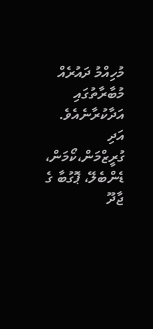މުހިއްމު ދައުރެއް މުބާރާތުގައި އަދާކުރާނެއެވެ. އަދި ގުރީޒްމަން،ކޯމަން، ޑެންބެލޭ، ޕޮގުބާ ގެ ޖާދޫ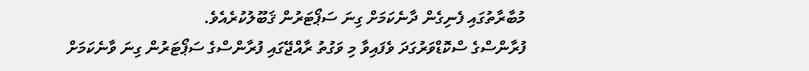މުބާރާތުގައި ފެނިގެން ދާނެކަމަށް ގިނަ ސަޕޯޓަރުން ޤަބޫލުކުރެއެވެ.
ފުރާންސްގެ ސްކޮޑްވަރުގަދަ ވެފައިވާ މި ވަގުތު ރާއްޖޭގައި ފުރާންސްގެ ސަޕޯޓަރުން ގިނަ ވާނެކަމަށް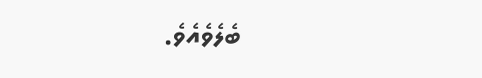ބެލެވެއެވެ.